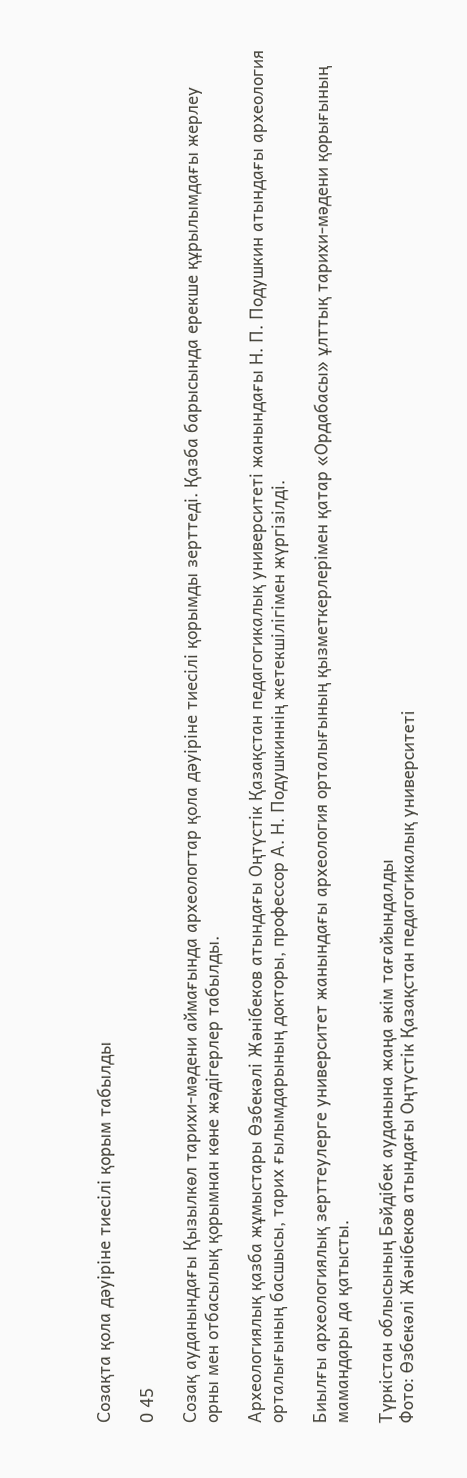Созақта қола дәуіріне тиесілі қорым табылды

0 45

Созақ ауданындағы Қызылкөл тарихи-мәдени аймағында археологтар қола дәуіріне тиесілі қорымды зерттеді. Қазба барысында ерекше құрылымдағы жерлеу орны мен отбасылық қорымнан көне жәдігерлер табылды.

Археологиялық қазба жұмыстары Өзбекәлі Жәнібеков атындағы Оңтүстік Қазақстан педагогикалық университеті жанындағы Н. П. Подушкин атындағы археология орталығының басшысы, тарих ғылымдарының докторы, профессор А. Н. Подушкиннің жетекшілігімен жүргізілді.

Биылғы археологиялық зерттеулерге университет жанындағы археология орталығының қызметкерлерімен қатар «Ордабасы» ұлттық тарихи-мәдени қорығының мамандары да қатысты.

Түркістан облысының Бәйдібек ауданына жаңа әкім тағайындалды
Фото: Өзбекәлі Жәнібеков атындағы Оңтүстік Қазақстан педагогикалық университеті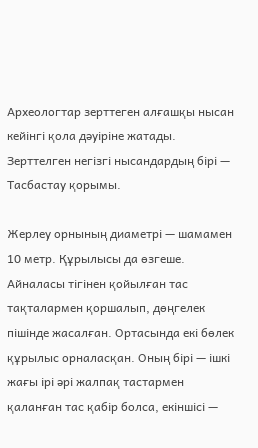Археологтар зерттеген алғашқы нысан кейінгі қола дәуіріне жатады. Зерттелген негізгі нысандардың бірі — Тасбастау қорымы.

Жерлеу орнының диаметрі — шамамен 10 метр. Құрылысы да өзгеше. Айналасы тігінен қойылған тас тақталармен қоршалып, дөңгелек пішінде жасалған. Ортасында екі бөлек құрылыс орналасқан. Оның бірі — ішкі жағы ірі әрі жалпақ тастармен қаланған тас қабір болса, екіншісі —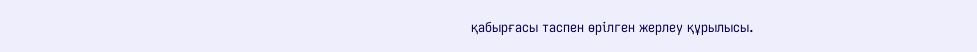қабырғасы таспен өрілген жерлеу құрылысы.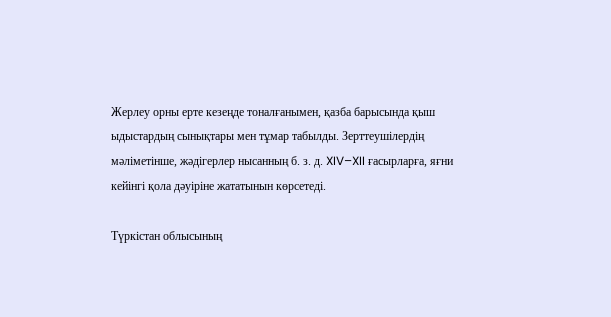Жерлеу орны ерте кезеңде тоналғанымен, қазба барысында қыш ыдыстардың сынықтары мен тұмар табылды. Зерттеушілердің мәліметінше, жәдігерлер нысанның б. з. д. XIV–XII ғасырларға, яғни кейінгі қола дәуіріне жататынын көрсетеді.

Түркістан облысының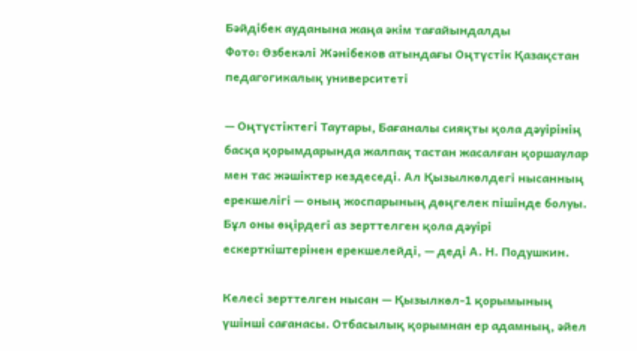Бәйдібек ауданына жаңа әкім тағайындалды
Фото: Өзбекәлі Жәнібеков атындағы Оңтүстік Қазақстан педагогикалық университеті

— Оңтүстіктегі Таутары, Бағаналы сияқты қола дәуірінің басқа қорымдарында жалпақ тастан жасалған қоршаулар мен тас жәшіктер кездеседі. Ал Қызылкөлдегі нысанның ерекшелігі — оның жоспарының дөңгелек пішінде болуы. Бұл оны өңірдегі аз зерттелген қола дәуірі ескерткіштерінен ерекшелейді, — деді А. Н. Подушкин.

Келесі зерттелген нысан — Қызылкөл-1 қорымының үшінші сағанасы. Отбасылық қорымнан ер адамның, әйел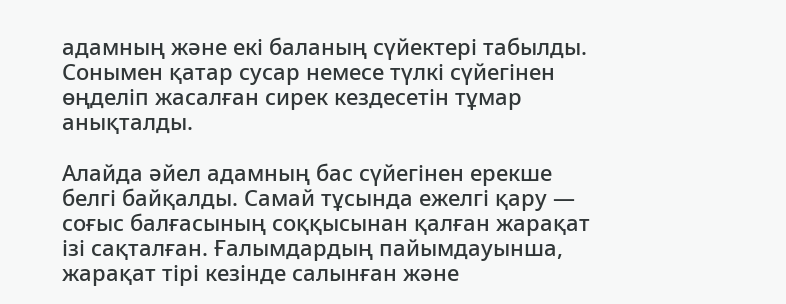адамның және екі баланың сүйектері табылды. Сонымен қатар сусар немесе түлкі сүйегінен өңделіп жасалған сирек кездесетін тұмар анықталды.

Алайда әйел адамның бас сүйегінен ерекше белгі байқалды. Самай тұсында ежелгі қару — соғыс балғасының соққысынан қалған жарақат ізі сақталған. Ғалымдардың пайымдауынша, жарақат тірі кезінде салынған және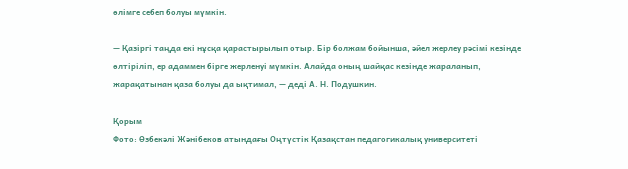өлімге себеп болуы мүмкін.

— Қазіргі таңда екі нұсқа қарастырылып отыр. Бір болжам бойынша, әйел жерлеу рәсімі кезінде өлтіріліп, ер адаммен бірге жерленуі мүмкін. Алайда оның шайқас кезінде жараланып, жарақатынан қаза болуы да ықтимал, — деді А. Н. Подушкин.

Қорым
Фото: Өзбекәлі Жәнібеков атындағы Оңтүстік Қазақстан педагогикалық университеті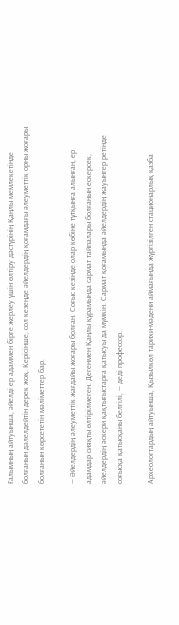Ғалымның айтуынша, әйелді ер адаммен бірге жерлеу үшін өлтіру дәстүрінің Қаңлы мемлекетінде болғанын дәлелдейтін дерек жоқ. Керісінше, сол кезеңде әйелдердің қоғамдағы әлеуметтік орны жоғары болғанын көрсететін мәліметтер бар.

— Әйелдердің әлеуметтік жағдайы жоғары болған. Соғыс кезінде олар көбіне тұтқынға алынған, ер адамдар сияқты өлтірілмеген. Дегенмен Қаңлы құрамында сармат тайпалары болғанын ескерсек, әйелдердің әскери қақтығыстарға қатысуы да мүмкін. Сармат қоғамында әйелдердің жауынгер ретінде соғысқа қатысқаны белгілі, — деді профессор.

Археологтардың айтуынша, Қызылкөл тарихи-мәдени аймағында жүргізілген стационарлық қазба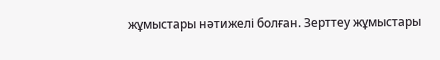жұмыстары нәтижелі болған. Зерттеу жұмыстары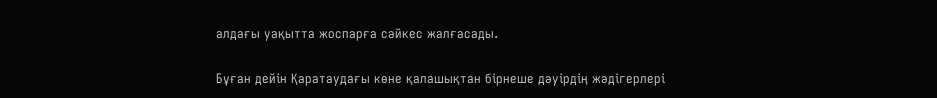алдағы уақытта жоспарға сәйкес жалғасады.

Бұған дейін Қаратаудағы көне қалашықтан бірнеше дәуірдің жәдігерлері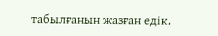табылғанын жазған едік.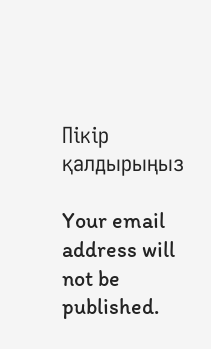Пікір қалдырыңыз

Your email address will not be published.